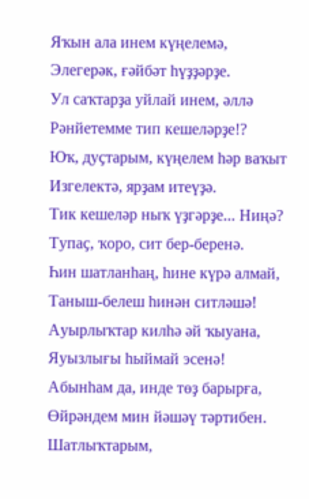Яҡын ала инем күңелемә,
Элегерәк, ғәйбәт һүҙҙәрҙе.
Ул саҡтарҙа уйлай инем, әллә
Рәнйетемме тип кешеләрҙе!?
Юҡ, дуҫтарым, күңелем һәр ваҡыт
Изгелектә, ярҙам итеүҙә.
Тик кешеләр ныҡ үҙгәрҙе... Ниңә?
Тупаҫ, ҡоро, сит бер-беренә.
Һин шатланһаң, һине күрә алмай,
Таныш-белеш һинән ситләшә!
Ауырлыҡтар килһә әй ҡыуана,
Яуызлығы һыймай эсенә!
Абынһам да, инде төҙ барырға,
Өйрәндем мин йәшәү тәртибен.
Шатлыҡтарым,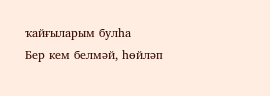ҡайғыларым булһа
Бер кем белмәй, һөйләп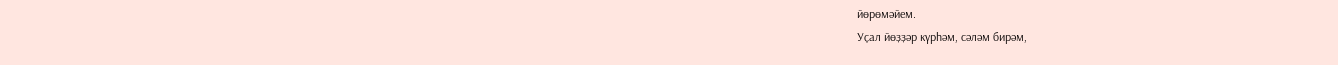йөрөмәйем.
Уҫал йөҙҙәр күрһәм, сәләм бирәм,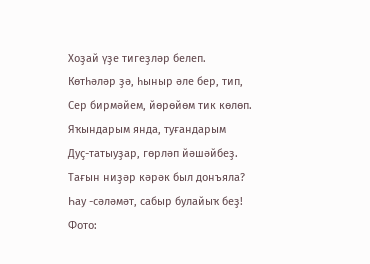Хоҙай үҙе тигеҙләр белеп.
Көтһәләр ҙә, һыныр әле бер, тип,
Сер бирмәйем, йөрөйөм тик көлөп.
Яҡындарым янда, туғандарым
Дуҫ-татыуҙар, гөрләп йәшәйбеҙ.
Тағын ниҙәр кәрәк был донъяла?
Һау -сәләмәт, сабыр булайыҡ беҙ!
Фото: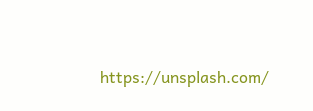https://unsplash.com/